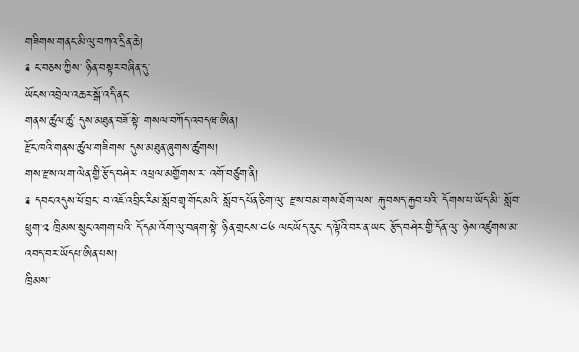གཟིགས་གནང་མི་ལུ་བཀའ་དྲིན་ཆེ།
༉ ང་བཅས་ཀྱིས་ ཉིན་བསྟར་བཞིན་དུ་
ཡོངས་འབྲེལ་འཆར་སྒོ་འདི་ནང་
གནས་ཚུལ་ཚུ་ དུས་མཐུན་བཟོ་སྟེ་ གསལ་བཀོད་འབདཝ་ཨིན།
རྫོང་ཁའི་གནས་ཚུལ་གཟིགས་ དུས་མཐུན་ཞུགས་ཚུགས།
གས་རྫས་ལག་ལེན་གྱི་རྩོད་བཤེར་ འཕྲལ་མགྱོགས་ར་ འགོ་བཙུག་ནི།
༉ དབང་འདུས་ཕོ་བྲང་ བ་འཇོ་འབྲིང་རིམ་སློབ་གྲྭ་གོང་མའི་ སློབ་དཔོན་ཅིག་ལུ་ རྫས་བམ་གས་ཐོག་ལས་ རྐུ་བསད་རྐྱབ་པའི་ དོགས་པ་ཡོད་མི་ སློབ་ཕྲུག་༢ ཁྲིམས་སྲུང་འགག་པའི་ དོ་དམ་འོག་ལུ་བཞག་སྟེ་ ཉིན་གྲངས་༤༦ ལང་ཡོད་རུང་ ད་ལྟོའི་བར་ན་ཡང་ རྩོད་བཤེར་གྱི་དོན་ལུ་ ཉེས་འཛུགས་མ་འབད་བར་ཡོདཔ་ཨིན་པས།
ཁྲིམས་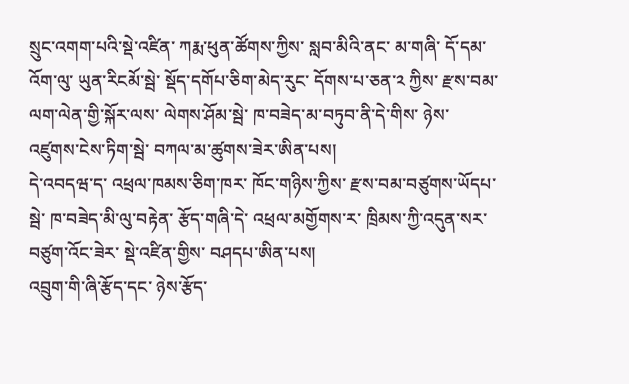སྲུང་འགག་པའི་སྡེ་འཛིན་ ཀརྨ་ཕུན་ཚོགས་ཀྱིས་ སླབ་མིའི་ནང་ མ་གཞི་ དོ་དམ་འོག་ལུ་ ཡུན་རིངམོ་སྦེ་ སྡོད་དགོཔ་ཅིག་མེད་རུང་ དོགས་པ་ཅན་༢ ཀྱིས་ རྫས་བམ་ལག་ལེན་གྱི་སྐོར་ལས་ ལེགས་ཤོམ་སྦེ་ ཁ་བཟེད་མ་བཏུབ་ནི་དེ་གིས་ ཉེས་འཛུགས་ངེས་ཏིག་སྦེ་ བཀལ་མ་ཚུགས་ཟེར་ཨིན་པས།
དེ་འབདཝ་ད་ འཕྲལ་ཁམས་ཅིག་ཁར་ ཁོང་གཉིས་ཀྱིས་ རྫས་བམ་བཙུགས་ཡོདཔ་སྦེ་ ཁ་བཟེད་མི་ལུ་བརྟེན་ རྩོད་གཞི་དེ་ འཕྲལ་མགྱོགས་ར་ ཁྲིམས་ཀྱི་འདུན་སར་ བཙུག་འོང་ཟེར་ སྡེ་འཛིན་གྱིས་ བཤདཔ་ཨིན་པས།
འབྲུག་གི་ཞི་རྩོད་དང་ ཉེས་རྩོད་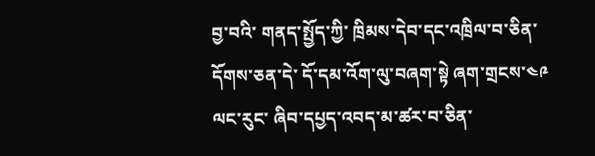བྱ་བའི་ གནད་སྤྱོད་ཀྱི་ ཁྲིམས་དེབ་དང་འཁྲིལ་བ་ཅིན་ དོགས་ཅན་དེ་ དོ་དམ་འོག་ལུ་བཞག་སྟེ ཞག་གྲངས་༤༩ ལང་རུང་ ཞིབ་དཔྱད་འབད་མ་ཚར་བ་ཅིན་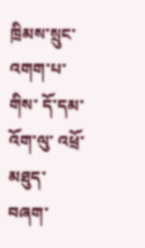ཁྲིམས་སྲུང་འགག་པ་གིས་ དོ་དམ་འོག་ལུ་ འཕྲོ་མཐུད་བཞག་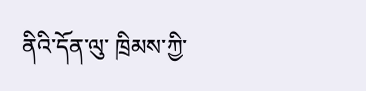ནིའི་དོན་ལུ་ ཁྲིམས་ཀྱི་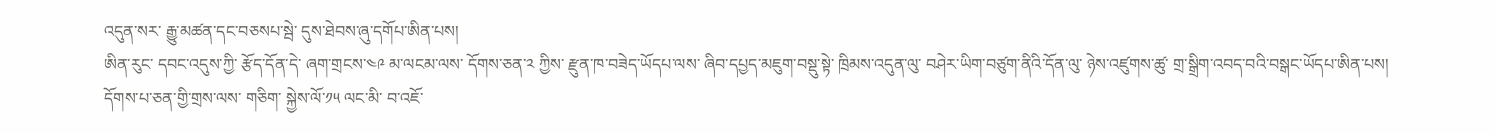འདུན་སར་ རྒྱུ་མཚན་དང་བཅསཔ་སྦེ་ དུས་ཐེབས་ཞུ་དགོཔ་ཨིན་པས།
ཨིན་རུང་ དབང་འདུས་ཀྱི་ རྩོད་དོན་དེ་ ཞག་གྲངས་༤༩ མ་ལངམ་ལས་ དོགས་ཅན་༢ ཀྱིས་ རྫུན་ཁ་བཟེད་ཡོདཔ་ལས་ ཞིབ་དཔྱད་མཇུག་བསྡུ་སྟེ་ ཁྲིམས་འདུན་ལུ་ བཤེར་ཡིག་བཙུག་ནིའི་དོན་ལུ་ ཉེས་འཛུགས་ཚུ་ གྲ་སྒྲིག་འབད་བའི་བསྒང་ཡོདཔ་ཨིན་པས།
དོགས་པ་ཅན་གྱི་གྲས་ལས་ གཅིག་ སྐྱེས་ལོ་༡༥ ལང་མི་ བ་འཇོ་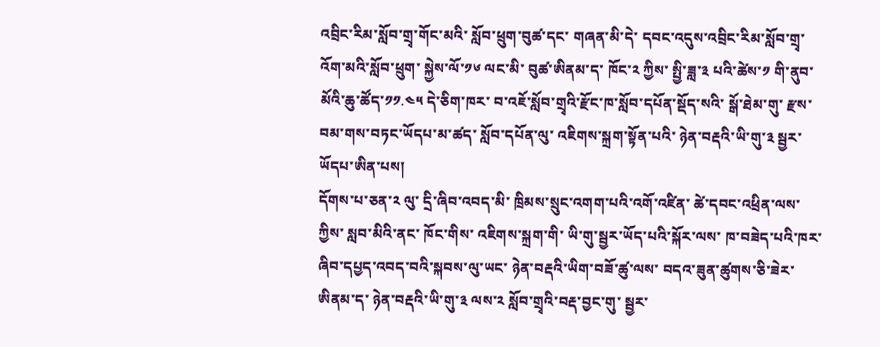འབྲིང་རིམ་སློབ་གྲྭ་གོང་མའི་ སློབ་ཕྲུག་བུཚ་དང་ གཞན་མི་དེ་ དབང་འདུས་འབྲིང་རིམ་སློབ་གྲྭ་འོག་མའི་སློབ་ཕྲུག་ སྐྱེས་ལོ་༡༦ ལང་མི་ བུཚ་ཨིནམ་ད་ ཁོང་༢ ཀྱིས་ སྤྱི་ཟླ་༣ པའི་ཚེས་༡ གི་ནུབ་མོའི་ཆུ་ཚོད་༡༡.༤༥ དེ་ཅིག་ཁར་ བ་འཇོ་སློབ་གྲྭའི་རྫོང་ཁ་སློབ་དཔོན་སྡོད་སའི་ སྒོ་ཐེམ་གུ་ རྫས་བམ་གས་བཏང་ཡོདཔ་མ་ཚད་ སློབ་དཔོན་ལུ་ འཇིགས་སྐྲག་སྟོན་པའི་ ཉེན་བརྡའི་ཡི་གུ་༣ སྦྱར་ཡོདཔ་ཨིན་པས།
དོགས་པ་ཅན་༢ ལུ་ དྲི་ཞིབ་འབད་མི་ ཁྲིམས་སྲུང་འགག་པའི་འགོ་འཛིན་ ཚེ་དབང་འཕྲིན་ལས་ཀྱིས་ སླབ་མིའི་ནང་ ཁོང་གིས་ འཇིགས་སྐྲག་གི་ ཡི་གུ་སྦྱར་ཡོད་པའི་སྐོར་ལས་ ཁ་བཟེད་པའི་ཁར་ ཞིབ་དཔྱད་འབད་བའི་སྐབས་ལུ་ཡང་ ཉེན་བརྡའི་ཡིག་བཟོ་ཚུ་ལས་ བདའ་ཟུན་ཚུགས་ཅི་ཟེར་ཨིནམ་ད་ ཉེན་བརྡའི་ཡི་གུ་༣ ལས་༢ སློབ་གྲྭའི་བརྡ་བྱང་གུ་ སྦྱར་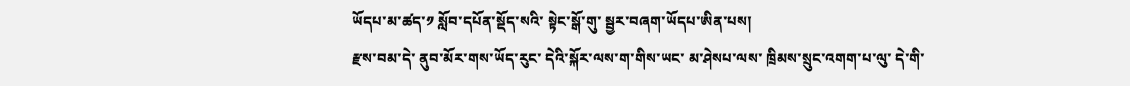ཡོདཔ་མ་ཚད་༡ སློབ་དཔོན་སྡོད་སའི་ སྟེང་སྒོ་གུ་ སྦྱར་བཞག་ཡོདཔ་ཨིན་པས།
རྫས་བམ་དེ་ ནུབ་མོར་གས་ཡོད་རུང་ དེའི་སྐོར་ལས་ག་གིས་ཡང་ མ་ཤེསཔ་ལས་ ཁྲིམས་སྲུང་འགག་པ་ལུ་ དེ་གི་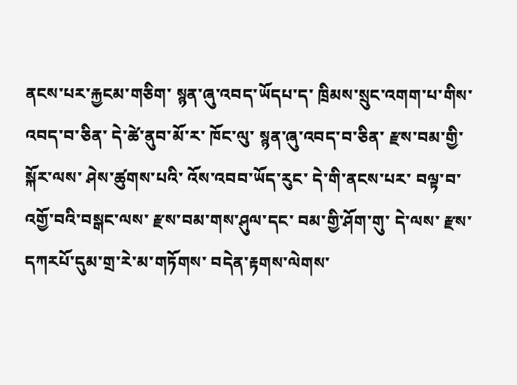ནངས་པར་རྐྱངམ་གཅིག་ སྙན་ཞུ་འབད་ཡོདཔ་ད་ ཁྲིམས་སྲུང་འགག་པ་གིས་འབད་བ་ཅིན་ དེ་ཚེ་ནུབ་མོ་ར་ ཁོང་ལུ་ སྙན་ཞུ་འབད་བ་ཅིན་ རྫས་བམ་གྱི་སྐོར་ལས་ ཤེས་ཚུགས་པའི་ འོས་འབབ་ཡོད་རུང་ དེ་གི་ནངས་པར་ བལྟ་བ་འགྱོ་བའི་བསྒང་ལས་ རྫས་བམ་གས་ཤུལ་དང་ བམ་གྱི་ཤོག་གུ་ དེ་ལས་ རྫས་དཀརཔོ་དུམ་གྲ་རེ་མ་གཏོགས་ བདེན་རྟགས་ལེགས་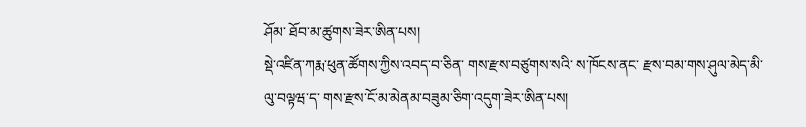ཤོམ་ ཐོབ་མ་ཚུགས་ཟེར་ཨིན་པས།
སྡེ་འཛིན་ཀརྨ་ཕུན་ཚོགས་ཀྱིས་འབད་བ་ཅིན་ གས་རྫས་བཙུགས་སའི་ ས་ཁོངས་ནང་ རྫས་བམ་གས་ཤུལ་མེད་མི་ལུ་བལྟཝ་ད་ གས་རྫས་ངོ་མ་མེནམ་བཟུམ་ཅིག་འདུག་ཟེར་ཨིན་པས།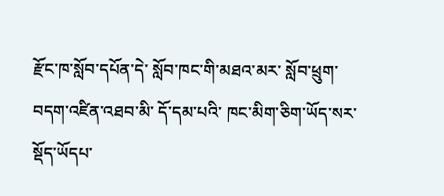རྫོང་ཁ་སློབ་དཔོན་དེ་ སློབ་ཁང་གི་མཐའ་མར་ སློབ་ཕྲུག་བདག་འཛིན་འཐབ་མི་ དོ་དམ་པའི་ ཁང་མིག་ཅིག་ཡོད་སར་ སྡོད་ཡོདཔ་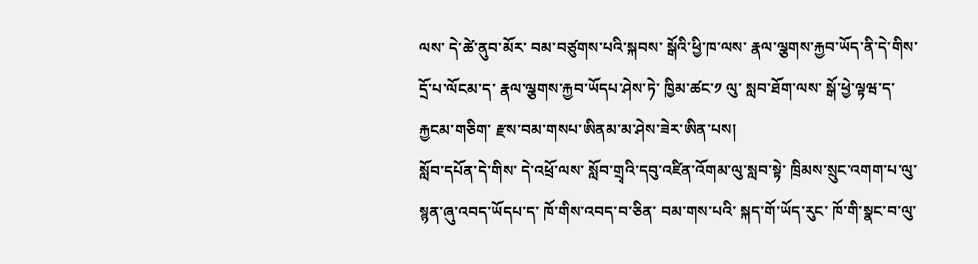ལས་ དེ་ཚེ་ནུབ་མོར་ བམ་བཙུགས་པའི་སྐབས་ སྒོའི་ཕྱི་ཁ་ལས་ རྣལ་ལྕགས་རྐྱབ་ཡོད་ནི་དེ་གིས་ དྲོ་པ་ལོངམ་ད་ རྣལ་ལྕགས་རྐྱབ་ཡོདཔ་ཤེས་ཏེ་ ཁྱིམ་ཚང་༡ ལུ་ སླབ་ཐོག་ལས་ སྒོ་ཕྱེ་ལྟཝ་ད་རྐྱངམ་གཅིག་ རྫས་བམ་གསཔ་ཨིནམ་མ་ཤེས་ཟེར་ཨིན་པས།
སློབ་དཔོན་དེ་གིས་ དེ་འཕྲོ་ལས་ སློབ་གྲྭའི་དབུ་འཛིན་འོགམ་ལུ་སླབ་སྟེ་ ཁྲིམས་སྲུང་འགག་པ་ལུ་ སྙན་ཞུ་འབད་ཡོདཔ་ད་ ཁོ་གིས་འབད་བ་ཅིན་ བམ་གས་པའི་ སྐད་གོ་ཡོད་རུང་ ཁོ་གི་སྣང་བ་ལུ་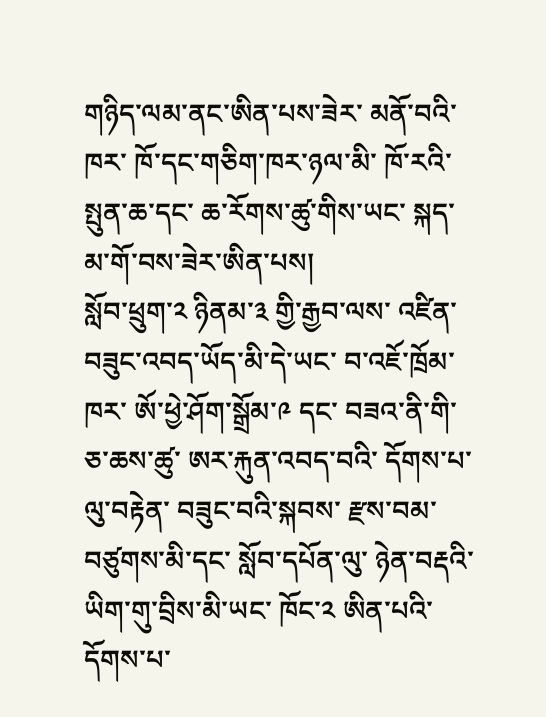གཉིད་ལམ་ནང་ཨིན་པས་ཟེར་ མནོ་བའི་ཁར་ ཁོ་དང་གཅིག་ཁར་ཉལ་མི་ ཁོ་རའི་སྤུན་ཆ་དང་ ཆ་རོགས་ཚུ་གིས་ཡང་ སྐད་མ་གོ་བས་ཟེར་ཨིན་པས།
སློབ་ཕྲུག་༢ ཉིནམ་༣ གྱི་རྒྱབ་ལས་ འཛིན་བཟུང་འབད་ཡོད་མི་དེ་ཡང་ བ་འཇོ་ཁྲོམ་ཁར་ ཨོ་ཕྱེ་ཤོག་སྒྲོམ་༩ དང་ བཟའ་ནི་གི་ ཅ་ཆས་ཚུ་ ཨར་རྐུན་འབད་བའི་ དོགས་པ་ལུ་བརྟེན་ བཟུང་བའི་སྐབས་ རྫས་བམ་བཙུགས་མི་དང་ སློབ་དཔོན་ལུ་ ཉེན་བརྡའི་ཡིག་གུ་བྲིས་མི་ཡང་ ཁོང་༢ ཨིན་པའི་ དོགས་པ་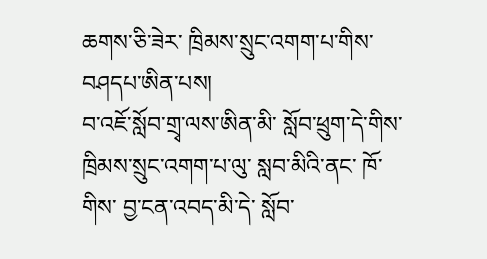ཆགས་ཅི་ཟེར་ ཁྲིམས་སྲུང་འགག་པ་གིས་ བཤདཔ་ཨིན་པས།
བ་འཇོ་སློབ་གྲྭ་ལས་ཨིན་མི་ སློབ་ཕྲུག་དེ་གིས་ ཁྲིམས་སྲུང་འགག་པ་ལུ་ སླབ་མིའི་ནང་ ཁོ་གིས་ བྱ་ངན་འབད་མི་དེ་ སློབ་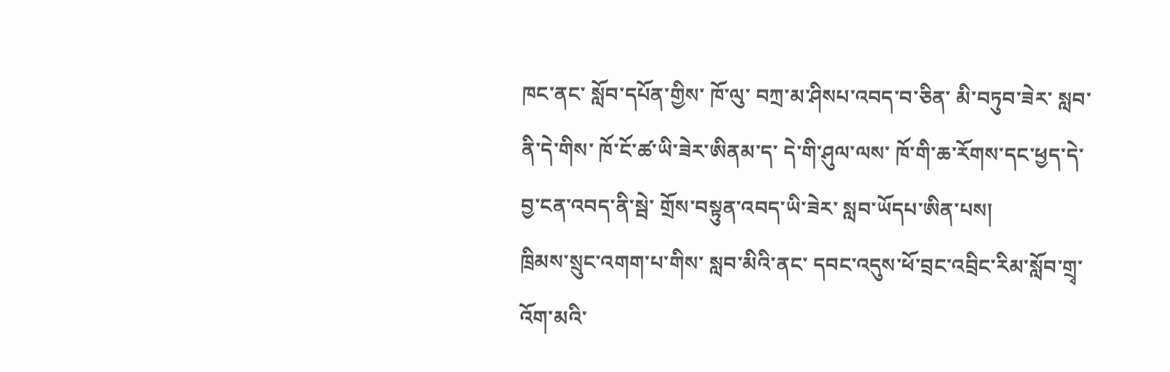ཁང་ནང་ སློབ་དཔོན་གྱིས་ ཁོ་ལུ་ བཀྲ་མ་ཤིསཔ་འབད་བ་ཅིན་ མི་བཏུབ་ཟེར་ སླབ་ནི་དེ་གིས་ ཁོ་ངོ་ཚ་ཡི་ཟེར་ཨིནམ་ད་ དེ་གི་ཤུལ་ལས་ ཁོ་གི་ཆ་རོགས་དང་ཕྱད་དེ་ བྱ་ངན་འབད་ནི་སྦེ་ གྲོས་བསྟུན་འབད་ཡི་ཟེར་ སླབ་ཡོདཔ་ཨིན་པས།
ཁྲིམས་སྲུང་འགག་པ་གིས་ སླབ་མིའི་ནང་ དབང་འདུས་ཕོ་བྲང་འབྲིང་རིམ་སློབ་གྲྭ་འོག་མའི་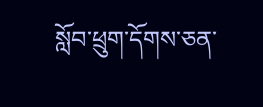སློབ་ཕྲུག་དོགས་ཅན་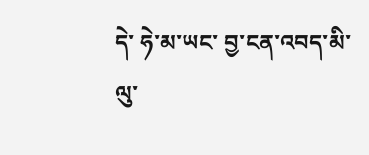དེ་ ཧེ་མ་ཡང་ བྱ་ངན་འབད་མི་ལུ་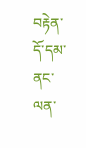བརྟེན་ དོ་དམ་ནང་ ལན་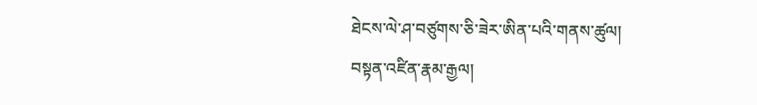ཐེངས་ལེ་ཤ་བཙུགས་ཅི་ཟེར་ཨིན་པའི་གནས་ཚུལ།
བསྟན་འཛིན་རྣམ་རྒྱལ།